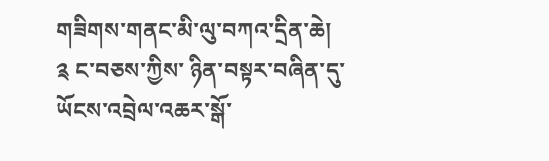གཟིགས་གནང་མི་ལུ་བཀའ་དྲིན་ཆེ།
༉ ང་བཅས་ཀྱིས་ ཉིན་བསྟར་བཞིན་དུ་
ཡོངས་འབྲེལ་འཆར་སྒོ་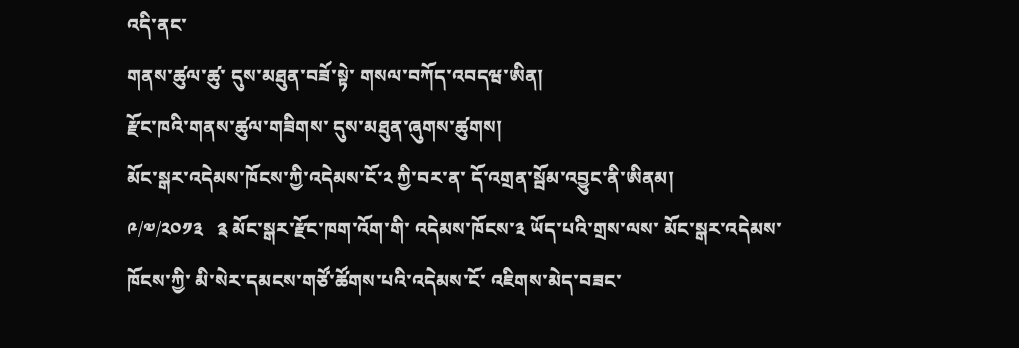འདི་ནང་
གནས་ཚུལ་ཚུ་ དུས་མཐུན་བཟོ་སྟེ་ གསལ་བཀོད་འབདཝ་ཨིན།
རྫོང་ཁའི་གནས་ཚུལ་གཟིགས་ དུས་མཐུན་ཞུགས་ཚུགས།
མོང་སྒར་འདེམས་ཁོངས་ཀྱི་འདེམས་ངོ་༢ ཀྱི་བར་ན་ དོ་འགྲན་སྦོམ་འབྱུང་ནི་ཨིནམ།
༩/༧/༢༠༡༣   ༉ མོང་སྒར་རྫོང་ཁག་འོག་གི་ འདེམས་ཁོངས་༣ ཡོད་པའི་གྲས་ལས་ མོང་སྒར་འདེམས་ཁོངས་ཀྱི་ མི་སེར་དམངས་གཙོ་ཚོགས་པའི་འདེམས་ངོ་ འཇིགས་མེད་བཟང་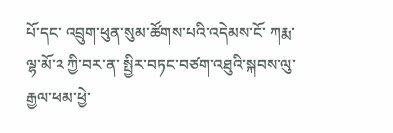པོ་དང་ འབྲུག་ཕུན་སུམ་ཚོགས་པའི་འདེམས་ངོ་ ཀརྨ་ལྷ་མོ་༢ ཀྱི་བར་ན་ སྤྱིར་བཏང་བཙག་འཐུའི་སྐབས་ལུ་ རྒྱལ་ཕམ་ཕྱེ་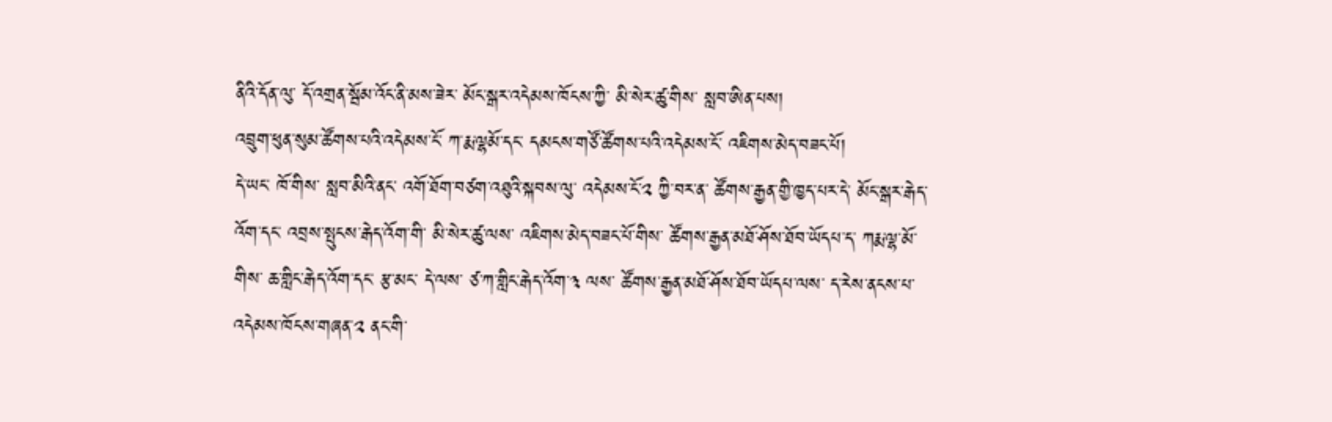ནིའི་དོན་ལུ་ དོ་འགྲན་སྦོམ་འོང་ནི་མས་ཟེར་ མོང་སྒར་འདེམས་ཁོངས་ཀྱི་ མི་སེར་ཚུ་གིས་ སླབ་ཨིན་པས།
འབྲུག་ཕུན་སུམ་ཚོགས་པའི་འདེམས་ངོ་ ཀ་རྨ་ལྷམོ་དང་ དམངས་གཙོ་ཚོགས་པའི་འདེམས་ངོ་ འཇིགས་མེད་བཟང་པོ།
དེ་ཡང་ ཁོ་གིས་ སླབ་མིའི་ནང་ འགོ་ཐོག་བཙག་འཐུའི་སྐབས་ལུ་ འདེམས་ངོ་༢ ཀྱི་བར་ན་ ཚོགས་རྒྱན་གྱི་ཁྱད་པར་དེ་ མོང་སྒར་རྒེད་འོག་དང་ འབྲས་སྤུངས་རྒེད་འོག་གི་ མི་སེར་ཚུ་ལས་ འཇིགས་མེད་བཟང་པོ་གིས་ ཚོགས་རྒྱན་མཐོ་ཤོས་ཐོབ་ཡོདཔ་ད་ ཀརྨ་ལྷ་མོ་གིས་ ཆ་གླིང་རྒེད་འོག་དང་ རྩ་མང་ དེ་ལས་ ཙ་ཀ་གླིང་རྒེད་འོག་༣ ལས་ ཚོགས་རྒྱན་མཐོ་ཤོས་ཐོབ་ཡོདཔ་ལས་ ད་རེས་ནངས་པ་ འདེམས་ཁོངས་གཞན་༢ ནང་གི་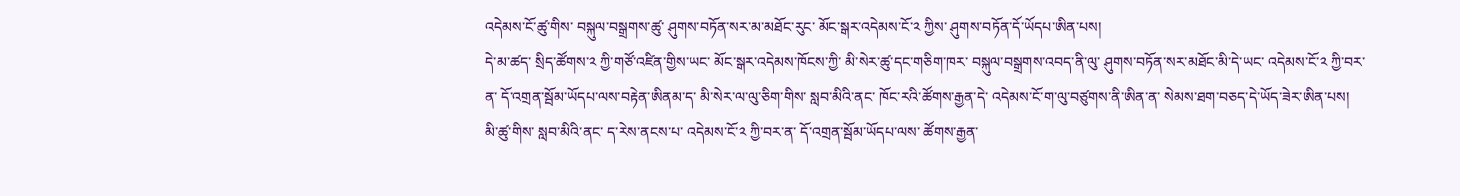འདེམས་ངོ་ཚུ་གིས་ བསྐུལ་བསྒྲགས་ཚུ་ ཤུགས་བཏོན་སར་མ་མཐོང་རུང་ མོང་སྒར་འདེམས་ངོ་༢ ཀྱིས་ ཤུགས་བཏོན་དོ་ཡོདཔ་ཨིན་པས།
དེ་མ་ཚད་ སྲིད་ཚོགས་༢ ཀྱི་གཙོ་འཛིན་གྱིས་ཡང་ མོང་སྒར་འདེམས་ཁོངས་ཀྱི་ མི་སེར་ཚུ་དང་གཅིག་ཁར་ བསྐུལ་བསྒྲགས་འབད་ནི་ལུ་ ཤུགས་བཏོན་སར་མཐོང་མི་དེ་ཡང་ འདེམས་ངོ་༢ ཀྱི་བར་ན་ དོ་འགྲན་སྦོམ་ཡོདཔ་ལས་བརྟེན་ཨིནམ་ད་ མི་སེར་ལ་ལུ་ཅིག་གིས་ སླབ་མིའི་ནང་ ཁོང་རའི་ཚོགས་རྒྱན་དེ་ འདེམས་ངོ་ག་ལུ་བཙུགས་ནི་ཨིན་ན་ སེམས་ཐག་བཅད་དེ་ཡོད་ཟེར་ཨིན་པས།
མི་ཚུ་གིས་ སླབ་མིའི་ནང་ ད་རེས་ནངས་པ་ འདེམས་ངོ་༢ ཀྱི་བར་ན་ དོ་འགྲན་སྦོམ་ཡོདཔ་ལས་ ཚོགས་རྒྱན་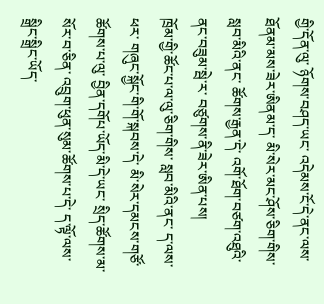གྱི་དོན་ལུ་ ཉོགས་བཤད་ཡང་ འདེམས་ངོ་དེ་ནང་ལས་ཐོནམ་མས་ཟེར་ཨིནམ་ད་ མི་སེར་མང་ཤོས་ཅིག་གིས་ སླབ་མིའི་ནང་ ཚོགས་རྒྱན་དེ་ འགོ་ཐོག་བཙག་འཐུའི་ནང་བཟུམ་སྦེ་ར་ བཙུགས་ནི་ཟེར་ཨིན་པས།
ཁྲོམ་གྱི་ཚོང་པ་ལ་ལུ་ཅིག་གིས་ སླབ་མིའི་ནང་ ད་ལས་ཕར་ གཞུང་སྐྱོང་གི་གོ་སྐབས་དེ་ མི་སེར་དམངས་གཙོ་ཚོགས་པ་ལུ་ བྱིན་དགོཔ་ཡོད་མི་དེ་ཡང་ སྲིད་ཚོགས་མ་སོར་བ་ཅིན་ འབྲུག་ཕུན་སུམ་ཚོགས་པ་དེ་ ད་ལྟོ་ལས་ སྒྲིང་སྒྲིང་ཡོད་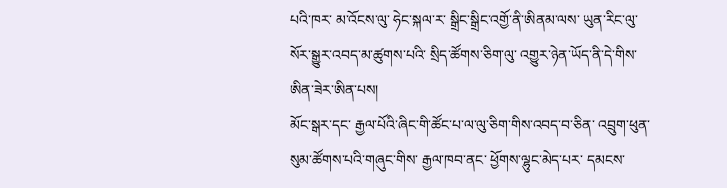པའི་ཁར་ མ་འོངས་ལུ་ ཧེང་སྐལ་ར་ སྒྲིང་སྒྲིང་འགྱོ་ནི་ཨིནམ་ལས་ ཡུན་རིང་ལུ་ སོར་སྒྱུར་འབད་མ་ཚུགས་པའི་ སྲིད་ཚོགས་ཅིག་ལུ་ འགྱུར་ཉེན་ཡོད་ནི་དེ་གིས་ཨིན་ཟེར་ཨིན་པས།
མོང་སྒར་དང་ རྒྱལ་པོའི་ཞིང་གི་ཚོང་པ་ལ་ལུ་ཅིག་གིས་འབད་བ་ཅིན་ འབྲུག་ཕུན་སུམ་ཚོགས་པའི་གཞུང་གིས་ རྒྱལ་ཁབ་ནང་ ཕྱོགས་ལྷུང་མེད་པར་ དམངས་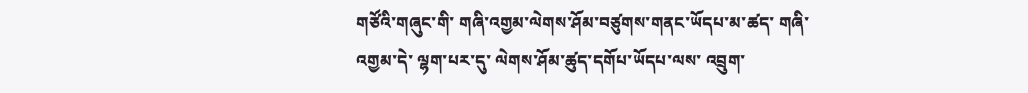གཙོའི་གཞུང་གི་ གཞི་འགྱམ་ལེགས་ཤོམ་བཙུགས་གནང་ཡོདཔ་མ་ཚད་ གཞི་འགྱམ་དེ་ ལྷག་པར་དུ་ ལེགས་ཤོམ་ཚུད་དགོཔ་ཡོདཔ་ལས་ འབྲུག་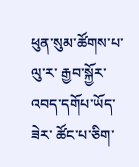ཕུན་སུམ་ཚོགས་པ་ལུ་ར་ རྒྱབ་སྐྱོར་འབད་དགོཔ་ཡོད་ཟེར་ ཚོང་པ་ཅིག་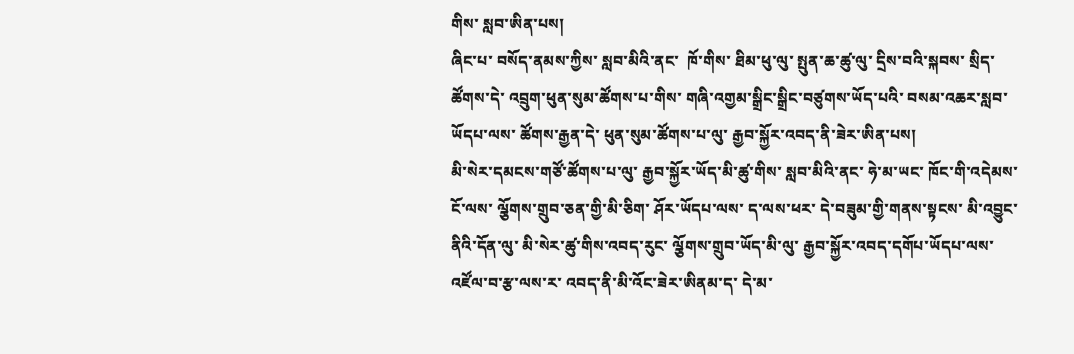གིས་ སླབ་ཨིན་པས།
ཞིང་པ་ བསོད་ནམས་ཀྱིས་ སླབ་མིའི་ནང་  ཁོ་གིས་ ཐིམ་ཕུ་ལུ་ སྤུན་ཆ་ཚུ་ལུ་ དྲིས་བའི་སྐབས་ སྲིད་ཚོགས་དེ་ འབྲུག་ཕུན་སུམ་ཚོགས་པ་གིས་ གཞི་འགྱམ་སྒྲིང་སྒྲིང་བཙུགས་ཡོད་པའི་ བསམ་འཆར་སླབ་ཡོདཔ་ལས་ ཚོགས་རྒྱན་དེ་ ཕུན་སུམ་ཚོགས་པ་ལུ་ རྒྱབ་སྐྱོར་འབད་ནི་ཟེར་ཨིན་པས།
མི་སེར་དམངས་གཙོ་ཚོགས་པ་ལུ་ རྒྱབ་སྐྱོར་ཡོད་མི་ཚུ་གིས་ སླབ་མིའི་ནང་ ཧེ་མ་ཡང་ ཁོང་གི་འདེམས་ངོ་ལས་ ལྕོགས་གྲུབ་ཅན་གྱི་མི་ཅིག་ ཤོར་ཡོདཔ་ལས་ ད་ལས་ཕར་ དེ་བཟུམ་གྱི་གནས་སྟངས་ མི་འབྱུང་ནིའི་དོན་ལུ་ མི་སེར་ཚུ་གིས་འབད་རུང་ ལྕོགས་གྲུབ་ཡོད་མི་ལུ་ རྒྱབ་སྐྱོར་འབད་དགོཔ་ཡོདཔ་ལས་ འཛོལ་བ་རྩ་ལས་ར་ འབད་ནི་མི་འོང་ཟེར་ཨིནམ་ད་ དེ་མ་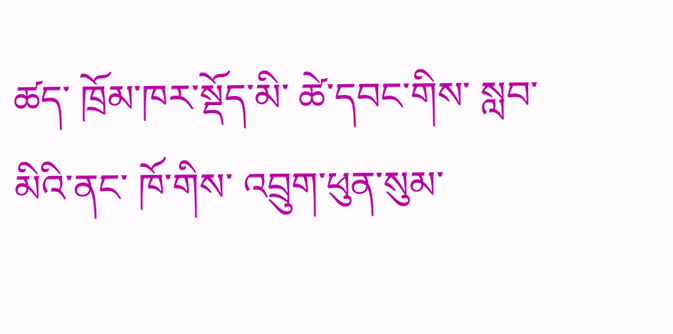ཚད་ ཁྲོམ་ཁར་སྡོད་མི་ ཚེ་དབང་གིས་ སླབ་མིའི་ནང་ ཁོ་གིས་ འབྲུག་ཕུན་སུམ་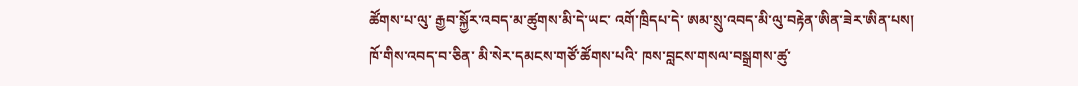ཚོགས་པ་ལུ་ རྒྱབ་སྐྱོར་འབད་མ་ཚུགས་མི་དེ་ཡང་ འགོ་ཁྲིདཔ་དེ་ ཨམ་སྲུ་འབད་མི་ལུ་བརྟེན་ཨིན་ཟེར་ཨིན་པས།
ཁོ་གིས་འབད་བ་ཅིན་ མི་སེར་དམངས་གཙོ་ཚོགས་པའི་ ཁས་བླངས་གསལ་བསྒྲགས་ཚུ་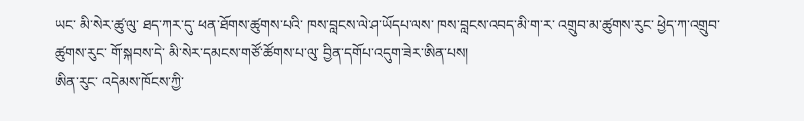ཡང་ མི་སེར་ཚུ་ལུ་ ཐད་ཀར་དུ་ ཕན་ཐོགས་ཚུགས་པའི་ ཁས་བླངས་ལེ་ཤ་ཡོདཔ་ལས་ ཁས་བླངས་འབད་མི་ག་ར་ འགྲུབ་མ་ཚུགས་རུང་ ཕྱེད་ཀ་འགྲུབ་ཚུགས་རུང་ གོ་སྐབས་དེ་ མི་སེར་དམངས་གཙོ་ཚོགས་པ་ལུ་ བྱིན་དགོཔ་འདུག་ཟེར་ཨིན་པས།
ཨིན་རུང་ འདེམས་ཁོངས་ཀྱི་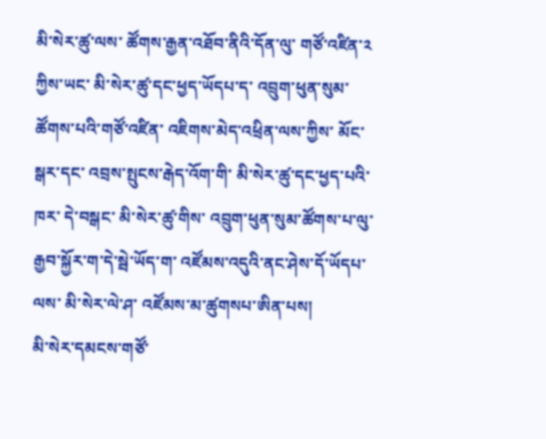མི་སེར་ཚུ་ལས་ ཚོགས་རྒྱན་འཐོབ་ནིའི་དོན་ལུ་ གཙོ་འཛིན་༢ ཀྱིས་ཡང་ མི་སེར་ཚུ་དང་ཕྱད་ཡོདཔ་ད་ འབྲུག་ཕུན་སུམ་ཚོགས་པའི་གཙོ་འཛིན་ འཇིགས་མེད་འཕྲིན་ལས་ཀྱིས་ མོང་སྒར་དང་ འབྲས་སྤུངས་རྒེད་འོག་གི་ མི་སེར་ཚུ་དང་ཕྱད་པའི་ཁར་ དེ་བསྒང་ མི་སེར་ཚུ་གིས་ འབྲུག་ཕུན་སུམ་ཚོགས་པ་ལུ་ རྒྱབ་སྐྱོར་ག་དེ་སྦེ་ཡོད་ག་ འཛོམས་འདུའི་ནང་ཤེས་དོ་ཡོདཔ་ལས་ མི་སེར་ལེ་ཤ་ འཛོམས་མ་ཚུགསཔ་ཨིན་པས།
མི་སེར་དམངས་གཙོ་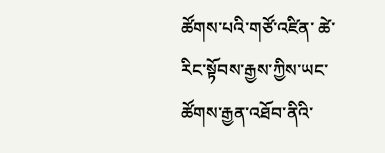ཚོགས་པའི་གཙོ་འཛིན་ ཚེ་རིང་སྟོབས་རྒྱས་ཀྱིས་ཡང་ ཚོགས་རྒྱན་འཐོབ་ནིའི་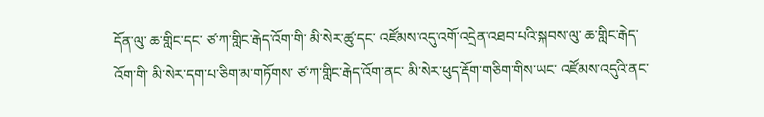དོན་ལུ་ ཆ་གླིང་དང་ ཙ་ཀ་གླིང་རྒེད་འོག་གི་ མི་སེར་ཚུ་དང་ འཛོམས་འདུ་འགོ་འདྲེན་འཐབ་པའི་སྐབས་ལུ་ ཆ་གླིང་རྒེད་འོག་གི་ མི་སེར་དག་པ་ཅིག་མ་གཏོགས་ ཙ་ཀ་གླིང་རྒེད་འོག་ནང་ མི་སེར་ཕུད་རྡོག་གཅིག་གིས་ཡང་ འཛོམས་འདུའི་ནང་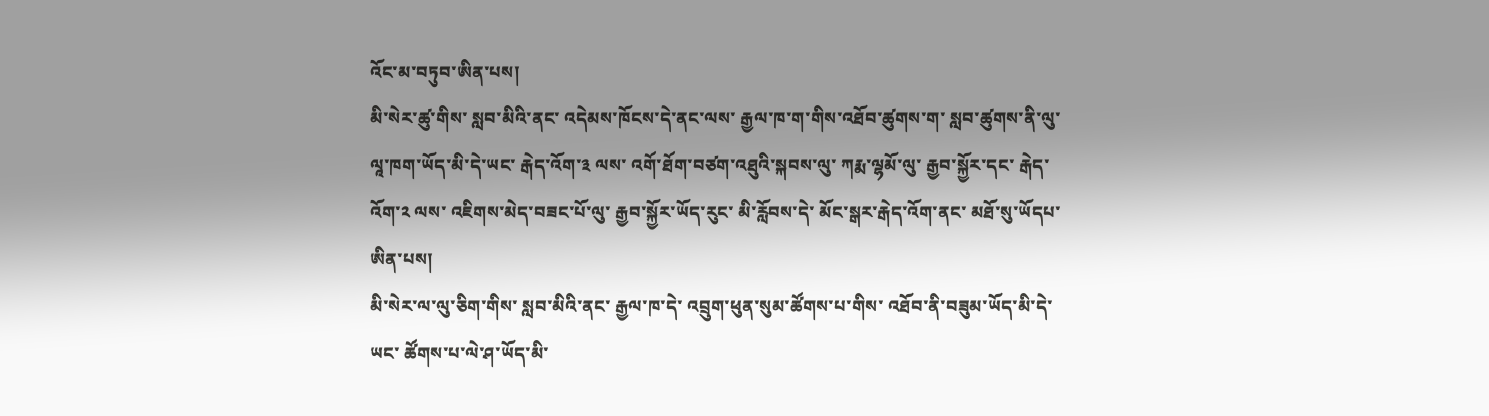འོང་མ་བཏུབ་ཨིན་པས།
མི་སེར་ཚུ་གིས་ སླབ་མིའི་ནང་ འདེམས་ཁོངས་དེ་ནང་ལས་ རྒྱལ་ཁ་ག་གིས་འཐོབ་ཚུགས་ག་ སླབ་ཚུགས་ནི་ལུ་ ལཱ་ཁག་ཡོད་མི་དེ་ཡང་ རྒེད་འོག་༣ ལས་ འགོ་ཐོག་བཙག་འཐུའི་སྐབས་ལུ་ ཀརྨ་ལྷམོ་ལུ་ རྒྱབ་སྐྱོར་དང་ རྒེད་འོག་༢ ལས་ འཇིགས་མེད་བཟང་པོ་ལུ་ རྒྱབ་སྐྱོར་ཡོད་རུང་ མི་རློབས་དེ་ མོང་སྒར་རྒེད་འོག་ནང་ མཐོ་སུ་ཡོདཔ་ཨིན་པས།
མི་སེར་ལ་ལུ་ཅིག་གིས་ སླབ་མིའི་ནང་ རྒྱལ་ཁ་དེ་ འབྲུག་ཕུན་སུམ་ཚོགས་པ་གིས་ འཐོབ་ནི་བཟུམ་ཡོད་མི་དེ་ཡང་ ཚོགས་པ་ལེ་ཤ་ཡོད་མི་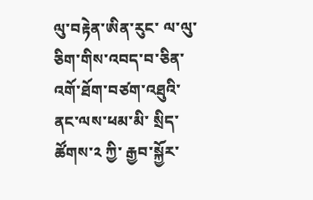ལུ་བརྟེན་ཨིན་རུང་ ལ་ལུ་ཅིག་གིས་འབད་བ་ཅིན་ འགོ་ཐོག་བཙག་འཐུའི་ནང་ལས་ཕམ་མི་ སྲིད་ཚོགས་༢ ཀྱི་ རྒྱབ་སྐྱོར་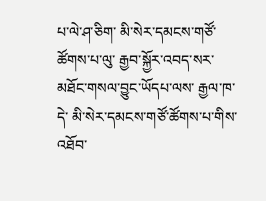པ་ལེ་ཤ་ཅིག་ མི་སེར་དམངས་གཙོ་ཚོགས་པ་ལུ་ རྒྱབ་སྐྱོར་འབད་སར་ མཐོང་གསལ་བྱུང་ཡོདཔ་ལས་ རྒྱལ་ཁ་དེ་ མི་སེར་དམངས་གཙོ་ཚོགས་པ་གིས་ འཐོབ་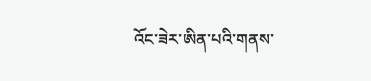འོང་ཟེར་ཨིན་པའི་གནས་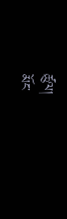ཚུལ།
མོང་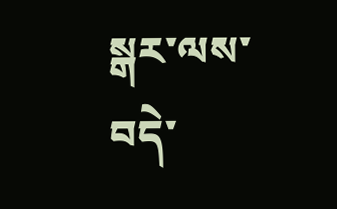སྒར་ལས་ བདེ་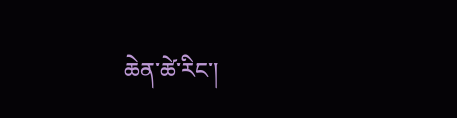ཆེན་ཚེ་རིང་།